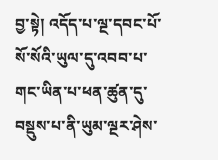བྱ་སྟེ། འདོད་པ་ལྔ་དབང་པོ་སོ་སོའི་ཡུལ་དུ་འབབ་པ་གང་ཡིན་པ་ཕན་ཚུན་དུ་བསྡུས་པ་ནི་ཡུམ་ལྔར་ཤེས་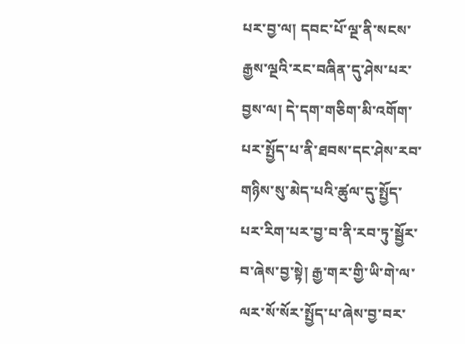པར་བྱ་ལ། དབང་པོ་ལྔ་ནི་སངས་རྒྱས་ལྔའི་རང་བཞིན་དུ་ཤེས་པར་བྱས་ལ། དེ་དག་གཅིག་མི་འགོག་པར་སྤྱོད་པ་ནི་ཐབས་དང་ཤེས་རབ་གཉིས་སུ་མེད་པའི་ཚུལ་དུ་སྤྱོད་པར་རིག་པར་བྱ་བ་ནི་རབ་ཏུ་སྦྱོར་བ་ཞེས་བྱ་སྟེ། རྒྱ་གར་གྱི་ཡི་གེ་ལ་ལར་སོ་སོར་སྤྱོད་པ་ཞེས་བྱ་བར་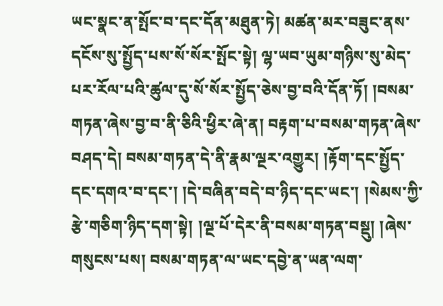ཡང་སྣང་ན་སྤོང་བ་དང་དོན་མཐུན་ཏེ། མཚན་མར་བཟུང་ནས་དངོས་སུ་སྤྱོད་པས་སོ་སོར་སྤོང་སྟེ། ལྷ་ཡབ་ཡུམ་གཉིས་སུ་མེད་པར་རོལ་པའི་ཚུལ་དུ་སོ་སོར་སྤྱོད་ཅེས་བྱ་བའི་དོན་ཏོ། །བསམ་གཏན་ཞེས་བྱ་བ་ནི་ཅིའི་ཕྱིར་ཞེ་ན། བརྟག་པ་བསམ་གཏན་ཞེས་བཤད་དེ། བསམ་གཏན་དེ་ནི་རྣམ་ལྔར་འགྱུར། །རྟོག་དང་སྤྱོད་དང་དགའ་བ་དང་། །དེ་བཞིན་བདེ་བ་ཉིད་དང་ཡང་། །སེམས་ཀྱི་རྩེ་གཅིག་ཉིད་དག་སྟེ། །ལྔ་པོ་དེར་ནི་བསམ་གཏན་བསྡུ། །ཞེས་གསུངས་པས། བསམ་གཏན་ལ་ཡང་དབྱེ་ན་ཡན་ལག་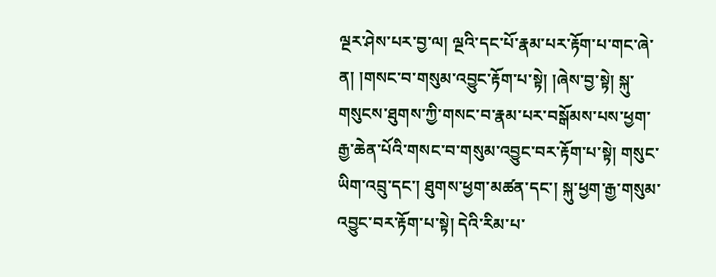ལྔར་ཤེས་པར་བྱ་ལ། ལྔའི་དང་པོ་རྣམ་པར་རྟོག་པ་གང་ཞེ་ན། །གསང་བ་གསུམ་འབྱུང་རྟོག་པ་སྟེ། །ཞེས་བྱ་སྟེ། སྐུ་གསུངས་ཐུགས་ཀྱི་གསང་བ་རྣམ་པར་བསྒོམས་པས་ཕྱག་རྒྱ་ཆེན་པོའི་གསང་བ་གསུམ་འབྱུང་བར་རྟོག་པ་སྟེ། གསུང་ཡིག་འབྲུ་དང་། ཐུགས་ཕྱག་མཚན་དང་། སྐུ་ཕྱག་རྒྱ་གསུམ་འབྱུང་བར་རྟོག་པ་སྟེ། དེའི་རིམ་པ་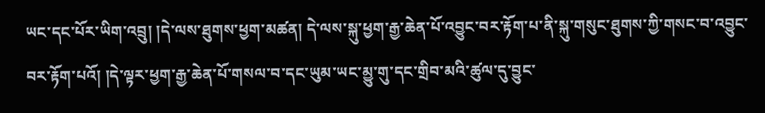ཡང་དང་པོར་ཡིག་འབྲུ། །དེ་ལས་ཐུགས་ཕྱག་མཚན། དེ་ལས་སྐུ་ཕྱག་རྒྱ་ཆེན་པོ་འབྱུང་བར་རྟོག་པ་ནི་སྐུ་གསུང་ཐུགས་ཀྱི་གསང་བ་འབྱུང་བར་རྟོག་པའོ། །དེ་ལྟར་ཕྱག་རྒྱ་ཆེན་པོ་གསལ་བ་དང་ཡུམ་ཡང་མྱུ་གུ་དང་གྲིབ་མའི་ཚུལ་དུ་བྱུང་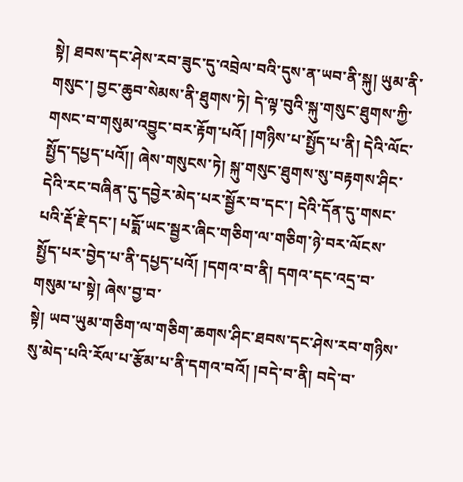སྟེ། ཐབས་དང་ཤེས་རབ་ཟུང་དུ་འབྲེལ་བའི་དུས་ན་ཡབ་ནི་སྐུ། ཡུམ་ནི་གསུང་། བྱང་ཆུབ་སེམས་ནི་ཐུགས་ཏེ། དེ་ལྟ་བུའི་སྐུ་གསུང་ཐུགས་ཀྱི་གསང་བ་གསུམ་འབྱུང་བར་རྟོག་པའོ། །གཉིས་པ་སྤྱོད་པ་ནི། དེའི་ལོང་སྤྱོད་དཔྱད་པའོ།། ཞེས་གསུངས་ཏེ། སྐུ་གསུང་ཐུགས་སུ་བརྟགས་ཤིང་དེའི་རང་བཞིན་དུ་དབྱེར་མེད་པར་སྦྱོར་བ་དང་། དེའི་དོན་དུ་གསང་པའི་རྡོ་རྗེ་དང་། པདྨོ་ཡང་སྦྱར་ཞིང་གཅིག་ལ་གཅིག་ཉེ་བར་ལོངས་སྤྱོད་པར་བྱེད་པ་ནི་དཔྱད་པའོ། །དགའ་བ་ནི། དགའ་དང་འདྲ་བ་གསུམ་པ་སྟེ། ཞེས་བྱ་བ་
སྟེ། ཡབ་ཡུམ་གཅིག་ལ་གཅིག་ཆགས་ཤིང་ཐབས་དང་ཤེས་རབ་གཉིས་སུ་མེད་པའི་རོལ་པ་རྩོམ་པ་ནི་དགའ་བའོ། །བདེ་བ་ནི། བདེ་བ་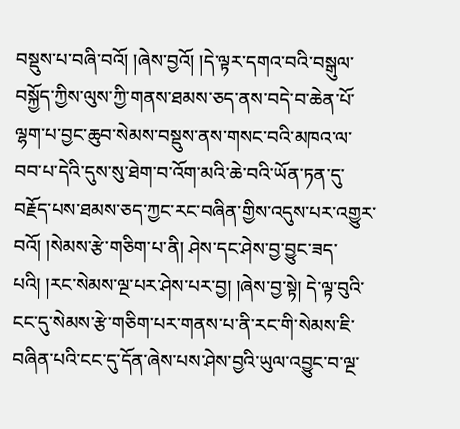བསྡུས་པ་བཞི་བའོ། །ཞེས་བྱའོ། །དེ་ལྟར་དགའ་བའི་བསྒུལ་བསྐྱོད་ཀྱིས་ལུས་ཀྱི་གནས་ཐམས་ཅད་ནས་བདེ་བ་ཆེན་པོ་ལྷག་པ་བྱང་ཆུབ་སེམས་བསྡུས་ནས་གསང་བའི་མཁའ་ལ་བབ་པ་དེའི་དུས་སུ་ཐེག་བ་འོག་མའི་ཆེ་བའི་ཡོན་ཏན་དུ་བརྗོད་པས་ཐམས་ཅད་ཀྱང་རང་བཞིན་གྱིས་འདུས་པར་འགྱུར་བའོ། །སེམས་རྩེ་གཅིག་པ་ནི། ཤེས་དང་ཤེས་བྱ་བྱུང་ཟད་པའི། །རང་སེམས་ལྔ་པར་ཤེས་པར་བྱ། །ཞེས་བྱ་སྟེ། དེ་ལྟ་བུའི་ངང་དུ་སེམས་རྩེ་གཅིག་པར་གནས་པ་ནི་རང་གི་སེམས་ཇི་བཞིན་པའི་ངང་དུ་དོན་ཞེས་པས་ཤེས་བྱའི་ཡུལ་འབྱུང་བ་ལྔ་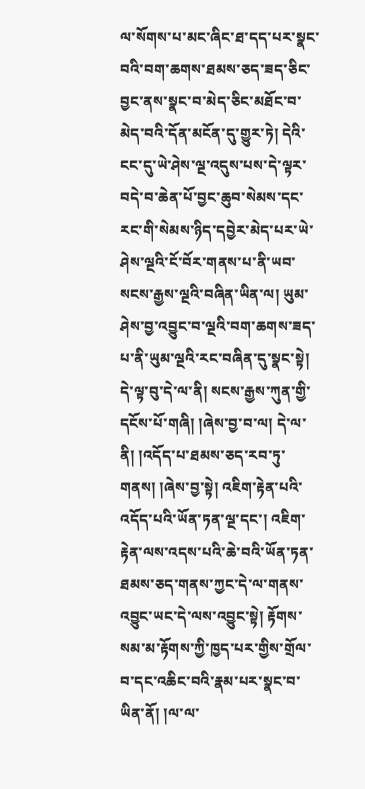ལ་སོགས་པ་མང་ཞིང་ཐ་དད་པར་སྣང་བའི་བག་ཆགས་ཐམས་ཅད་ཟད་ཅིང་བྱང་ནས་སྣང་བ་མེད་ཅིང་མཐོང་བ་མེད་བའི་དོན་མངོན་དུ་གྱུར་ཏེ། དེའི་ངང་དུ་ཡེ་ཤེས་ལྔ་འདུས་པས་དེ་ལྟར་བདེ་བ་ཆེན་པོ་བྱང་ཆུབ་སེམས་དང་རང་གི་སེམས་ཉིད་དབྱེར་མེད་པར་ཡེ་ཤེས་ལྔའི་ངོ་བོར་གནས་པ་ནི་ཡབ་སངས་རྒྱས་ལྔའི་བཞིན་ཡིན་ལ། ཡུམ་ཤེས་བྱ་འབྱུང་བ་ལྔའི་བག་ཆགས་ཟད་པ་ནི་ཡུམ་ལྔའི་རང་བཞིན་དུ་སྣང་སྟེ། དེ་ལྟ་བུ་དེ་ལ་ནི། སངས་རྒྱས་ཀུན་གྱི་དངོས་པོ་གཞི། །ཞེས་བྱ་བ་ལ། དེ་ལ་ནི། །འདོད་པ་ཐམས་ཅད་རབ་ཏུ་གནས། །ཞེས་བྱ་སྟེ། འཇིག་རྟེན་པའི་འདོད་པའི་ཡོན་ཏན་ལྔ་དང་། འཇིག་རྟེན་ལས་འདས་པའི་ཆེ་བའི་ཡོན་ཏན་ཐམས་ཅད་གནས་ཀྱང་དེ་ལ་གནས་འབྱུང་ཡང་དེ་ལས་འབྱུང་སྟེ། རྟོགས་སམ་མ་རྟོགས་ཀྱི་ཁྱད་པར་གྱིས་གྲོལ་བ་དང་འཆིང་བའི་རྣམ་པར་སྣང་བ་ཡིན་ནོ། །ལ་ལ་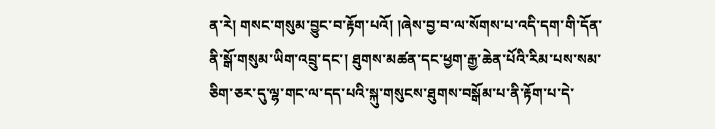ན་རེ། གསང་གསུམ་བྱུང་བ་རྟོག་པའོ། །ཞེས་བྱ་བ་ལ་སོགས་པ་འདི་དག་གི་དོན་ནི་སྒོ་གསུམ་ཡིག་འབྲུ་དང་། ཐུགས་མཚན་དང་ཕྱག་རྒྱ་ཆེན་པོའི་རིམ་པས་སམ་ཅིག་ཅར་དུ་ལྷ་གང་ལ་དད་པའི་སྐུ་གསུངས་ཐུགས་བསྒོམ་པ་ནི་རྟོག་པ་དེ་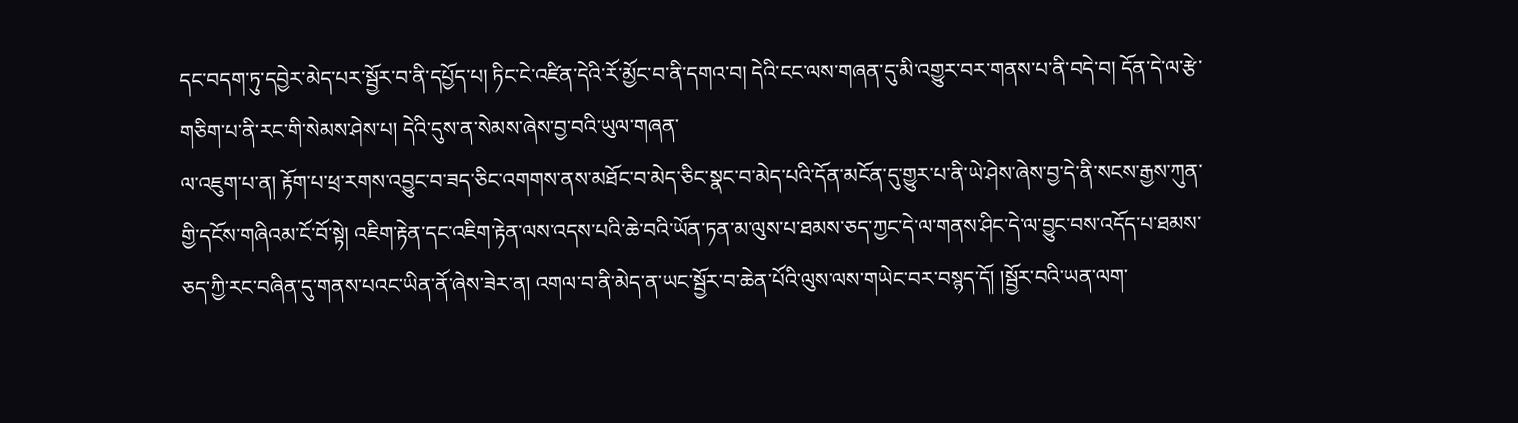དང་བདག་ཏུ་དབྱེར་མེད་པར་སྦྱོར་བ་ནི་དཔྱོད་པ། ཏིང་ངེ་འཛིན་དེའི་རོ་མྱོང་བ་ནི་དགའ་བ། དེའི་ངང་ལས་གཞན་དུ་མི་འགྱུར་བར་གནས་པ་ནི་བདེ་བ། དོན་དེ་ལ་རྩེ་གཅིག་པ་ནི་རང་གི་སེམས་ཤེས་པ། དེའི་དུས་ན་སེམས་ཞེས་བྱ་བའི་ཡུལ་གཞན་
ལ་འཇུག་པ་ན། རྟོག་པ་ཕྲ་རགས་འབྱུང་བ་ཟད་ཅིང་འགགས་ནས་མཐོང་བ་མེད་ཅིང་སྣང་བ་མེད་པའི་དོན་མངོན་དུ་གྱུར་པ་ནི་ཡེ་ཤེས་ཞེས་བྱ་དེ་ནི་སངས་རྒྱས་ཀུན་གྱི་དངོས་གཞིའམ་ངོ་བོ་སྟེ། འཇིག་རྟེན་དང་འཇིག་རྟེན་ལས་འདས་པའི་ཆེ་བའི་ཡོན་ཏན་མ་ལུས་པ་ཐམས་ཅད་ཀྱང་དེ་ལ་གནས་ཤིང་དེ་ལ་བྱུང་བས་འདོད་པ་ཐམས་ཅད་ཀྱི་རང་བཞིན་དུ་གནས་པའང་ཡིན་ནོ་ཞེས་ཟེར་ན། འགལ་བ་ནི་མེད་ན་ཡང་སྦྱོར་བ་ཆེན་པོའི་ལུས་ལས་གཡེང་བར་བསྙད་དོ། །སྦྱོར་བའི་ཡན་ལག་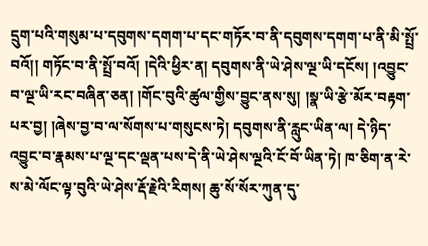དྲུག་པའི་གསུམ་པ་དབུགས་དགག་པ་དང་གཏོར་བ་ནི་དབུགས་དགག་པ་ནི་མི་སྤྲོ་བའོ།། གཏོང་བ་ནི་སྤྲོ་བའོ། །དེའི་ཕྱིར་ན། དབུགས་ནི་ཡེ་ཤེས་ལྔ་ཡི་དངོས། །འབྱུང་བ་ལྔ་ཡི་རང་བཞིན་ཅན། །གོང་བུའི་ཚུལ་གྱིས་བྱུང་ནས་སུ། །སྣ་ཡི་རྩེ་མོར་བརྟག་པར་བྱ། །ཞེས་བྱ་བ་ལ་སོགས་པ་གསུངས་ཏེ། དབུགས་ནི་རླུང་ཡིན་ལ། དེ་ཉིད་འབྱུང་བ་རྣམས་པ་ལྔ་དང་ལྡན་པས་དེ་ནི་ཡེ་ཤེས་ལྔའི་ངོ་བོ་ཡིན་ཏེ། ཁ་ཅིག་ན་རེ་ས་མེ་ལོང་ལྟ་བུའི་ཡེ་ཤེས་རྡོ་རྗེའི་རིགས། ཆུ་སོ་སོར་ཀུན་དུ་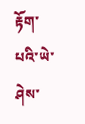རྟོག་པའི་ཡེ་ཤེས་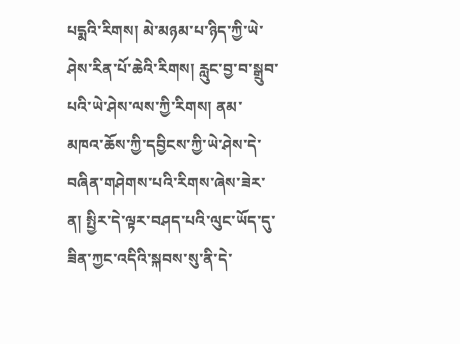པདྨའི་རིགས། མེ་མཉམ་པ་ཉིད་ཀྱི་ཡེ་ཤེས་རིན་པོ་ཆེའི་རིགས། རླུང་བྱ་བ་སྒྲུབ་པའི་ཡེ་ཤེས་ལས་ཀྱི་རིགས། ནམ་མཁའ་ཆོས་ཀྱི་དབྱིངས་ཀྱི་ཡེ་ཤེས་དེ་བཞིན་གཤེགས་པའི་རིགས་ཞེས་ཟེར་ན། སྤྱིར་དེ་ལྟར་བཤད་པའི་ལུང་ཡོད་དུ་ཟིན་ཀྱང་འདིའི་སྐབས་སུ་ནི་དེ་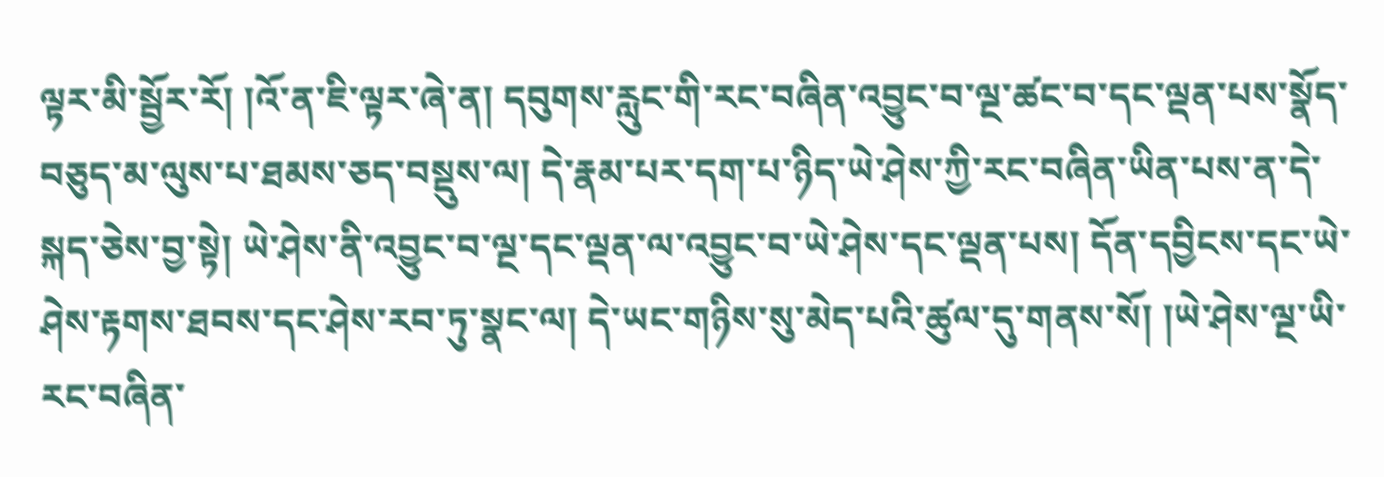ལྟར་མི་སྦྱོར་རོ། །འོ་ན་ཇི་ལྟར་ཞེ་ན། དབུགས་རླུང་གི་རང་བཞིན་འབྱུང་བ་ལྔ་ཚང་བ་དང་ལྡན་པས་སྣོད་བཅུད་མ་ལུས་པ་ཐམས་ཅད་བསྡུས་ལ། དེ་རྣམ་པར་དག་པ་ཉིད་ཡེ་ཤེས་ཀྱི་རང་བཞིན་ཡིན་པས་ན་དེ་སྐད་ཅེས་བྱ་སྟེ། ཡེ་ཤེས་ནི་འབྱུང་བ་ལྔ་དང་ལྡན་ལ་འབྱུང་བ་ཡེ་ཤེས་དང་ལྡན་པས། དོན་དབྱིངས་དང་ཡེ་ཤེས་རྟགས་ཐབས་དང་ཤེས་རབ་ཏུ་སྣང་ལ། དེ་ཡང་གཉིས་སུ་མེད་པའི་ཚུལ་དུ་གནས་སོ། །ཡེ་ཤེས་ལྔ་ཡི་རང་བཞིན་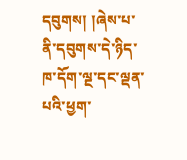དབུགས། །ཞེས་པ་ནི་དབུགས་དེ་ཉིད་ཁ་དོག་ལྔ་དང་ལྡན་པའི་ཕྱག་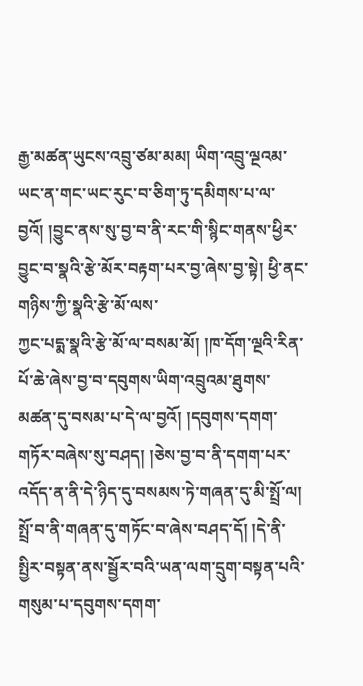རྒྱ་མཚན་ཡུངས་འབྲུ་ཙམ་མམ། ཡིག་འབྲུ་ལྔའམ་ཡང་ན་གང་ཡང་རུང་བ་ཅིག་ཏུ་དམིགས་པ་ལ་བྱའོ། །བྱུང་ནས་སུ་བྱ་བ་ནི་རང་གི་སྙིང་གནས་ཕྱིར་བྱུང་བ་སྣའི་རྩེ་མོར་བརྟག་པར་བྱ་ཞེས་བྱ་སྟེ། ཕྱི་ནང་གཉིས་ཀྱི་སྣའི་རྩེ་མོ་ལས་
ཀྱང་པདྨ་སྣའི་རྩེ་མོ་ལ་བསམ་མོ། །ཁ་དོག་ལྔའི་རིན་པོ་ཆེ་ཞེས་བྱ་བ་དབུགས་ཡིག་འབྲུའམ་ཐུགས་མཚན་དུ་བསམ་པ་དེ་ལ་བྱའོ། །དབུགས་དགག་གཏོར་བཞེས་སུ་བཤད། །ཅེས་བྱ་བ་ནི་དགག་པར་འདོད་ན་ནི་དེ་ཉིད་དུ་བསམས་ཏེ་གཞན་དུ་མི་སྤྲོ་ལ། སྤྲོ་བ་ནི་གཞན་དུ་གཏོང་བ་ཞེས་བཤད་དོ། །དེ་ནི་སྤྱིར་བསྟན་ནས་སྦྱོར་བའི་ཡན་ལག་དྲུག་བསྟན་པའི་གསུམ་པ་དབུགས་དགག་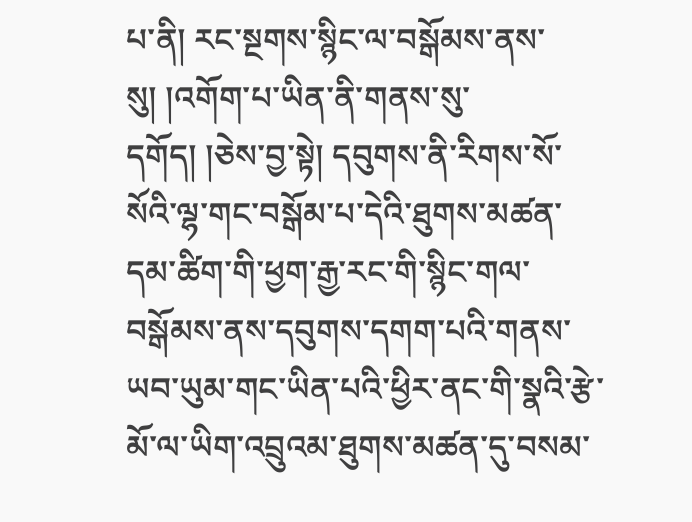པ་ནི། རང་སྔགས་སྙིང་ལ་བསྒོམས་ནས་སུ། །འགོག་པ་ཡིན་ནི་གནས་སུ་དགོད། །ཅེས་བྱ་སྟེ། དབུགས་ནི་རིགས་སོ་སོའི་ལྷ་གང་བསྒོམ་པ་དེའི་ཐུགས་མཚན་དམ་ཚིག་གི་ཕྱག་རྒྱ་རང་གི་སྙིང་གལ་བསྒོམས་ནས་དབུགས་དགག་པའི་གནས་ཡབ་ཡུམ་གང་ཡིན་པའི་ཕྱིར་ནང་གི་སྣའི་རྩེ་མོ་ལ་ཡིག་འབྲུའམ་ཐུགས་མཚན་དུ་བསམ་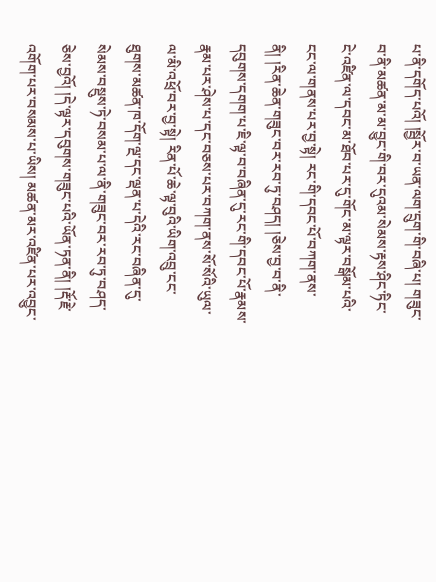པ་ནི་དགོད་པའོ། །སྦྱོར་བ་ཡན་ལག་དྲུག་གི་བཞི་པ། གཟུང་བ་ནི་མཚན་མ་མ་བྱུང་གི་བར་དུའམ་སེམས་རྟས་ཤིང་ཏིང་ངེ་འཛིན་ལ་དབང་མ་ཐོབ་པར་དུ་གོང་མ་ལྟར་བསྒོམ་པའི་ངང་ལ་གནས་པར་བྱ་སྟེ། རང་གི་དབང་པོ་བཀག་ནས་ནི། །རིན་ཆེན་གཟུང་བར་རབ་ཏུ་བཤད། །ཅེས་བྱ་བ་ནི་དབུགས་དགག་པ་ཇི་ལྟ་བ་བཞིན་དུ་རང་གི་དབང་པོ་རྣམས་རྣམ་པར་ཤེས་པ་དང་བཅས་པར་བཀག་ནས་སོ་སོའི་ཡུལ་ལ་མི་འཕྲོ་བར་བྱ་སྟེ། རིན་པོ་ཆེ་ལྟ་བུའི་ཡིག་འབྲུ་ངང་ཐུགས་མཚན་ཁ་དོག་ལྔ་དང་ལྡན་པ་དེའི་རང་བཞིན་དུ་སེམས་བསྡུས་ཏེ་བསམ་པ་ལ་ནི་གཟུང་བར་རབ་ཏུ་བཤད་ཅེས་བྱའོ། །དེ་ལྟར་དབུགས་གཟུང་པའི་ཡོན་ཏན་ནི། །རྡོ་རྗེ་འགོག་པར་བསམས་པ་ཡིས། མཚན་མར་འཛིན་པར་འབྱུང་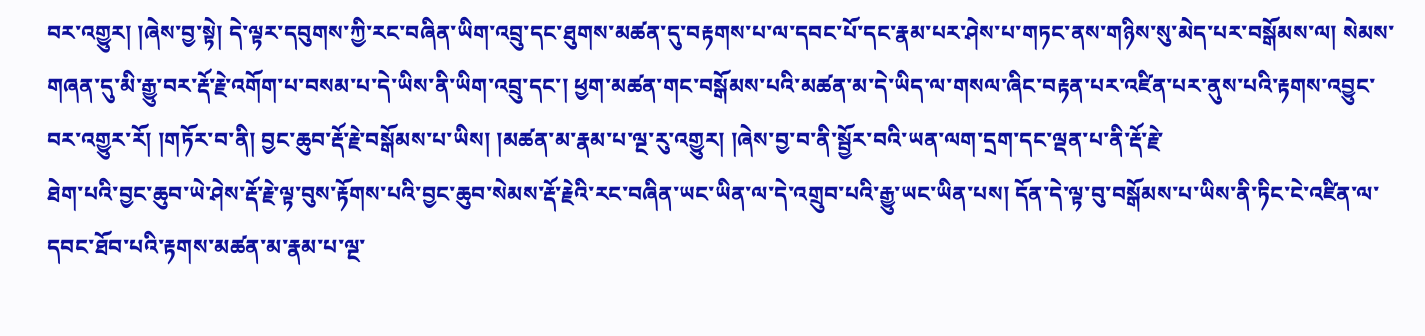བར་འགྱུར། །ཞེས་བྱ་སྟེ། དེ་ལྟར་དབུགས་ཀྱི་རང་བཞིན་ཡིག་འབྲུ་དང་ཐུགས་མཚན་དུ་བརྟགས་པ་ལ་དབང་པོ་དང་རྣམ་པར་ཤེས་པ་གཏང་ནས་གཉིས་སུ་མེད་པར་བསྒོམས་ལ། སེམས་གཞན་དུ་མི་རྒྱུ་བར་རྡོ་རྗེ་འགོག་པ་བསམ་པ་དེ་ཡིས་ནི་ཡིག་འབྲུ་དང་། ཕྱག་མཚན་གང་བསྒོམས་པའི་མཚན་མ་དེ་ཡིད་ལ་གསལ་ཞིང་བརྟན་པར་འཛིན་པར་ནུས་པའི་རྟགས་འབྱུང་བར་འགྱུར་རོ། །གཏོར་བ་ནི། བྱང་ཆུབ་རྡོ་རྗེ་བསྒོམས་པ་ཡིས། །མཚན་མ་རྣམ་པ་ལྔ་རུ་འགྱུར། །ཞེས་བྱ་བ་ནི་སྦྱོར་བའི་ཡན་ལག་དྲག་དང་ལྡན་པ་ནི་རྡོ་རྗེ་
ཐེག་པའི་བྱང་ཆུབ་ཡེ་ཤེས་རྡོ་རྗེ་ལྟ་བུས་རྟོགས་པའི་བྱང་ཆུབ་སེམས་རྡོ་རྗེའི་རང་བཞིན་ཡང་ཡིན་ལ་དེ་འགྲུབ་པའི་རྒྱུ་ཡང་ཡིན་པས། དོན་དེ་ལྟ་བུ་བསྒོམས་པ་ཡིས་ནི་ཏིང་ངེ་འཛིན་ལ་དབང་ཐོབ་པའི་རྟགས་མཚན་མ་རྣམ་པ་ལྔ་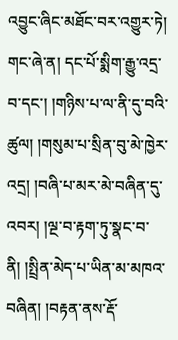འབྱུང་ཞིང་མཐོང་བར་འགྱུར་ཏེ། གང་ཞེ་ན། དང་པོ་སྨིག་རྒྱུ་འདྲ་བ་དང་། །གཉིས་པ་ལ་ནི་དུ་བའི་ཚུལ། །གསུམ་པ་སྲིན་བུ་མེ་ཁྱེར་འདྲ། །བཞི་པ་མར་མེ་བཞིན་དུ་འབར། །ལྔ་བ་རྟག་ཏུ་སྣང་བ་ནི། །སྤྲིན་མེད་པ་ཡིན་མ་མཁའ་བཞིན། །བརྟན་ནས་རྡོ་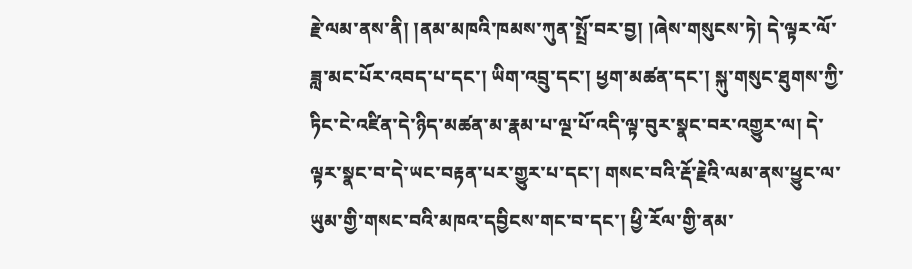རྗེ་ལམ་ནས་ནི། །ནམ་མཁའི་ཁམས་ཀུན་སྤྲོ་བར་བྱ། །ཞེས་གསུངས་ཏེ། དེ་ལྟར་ལོ་ཟླ་མང་པོར་འབད་པ་དང་། ཡིག་འབྲུ་དང་། ཕྱག་མཚན་དང་། སྐུ་གསུང་ཐུགས་ཀྱི་ཏིང་ངེ་འཛིན་དེ་ཉིད་མཚན་མ་རྣམ་པ་ལྔ་པོ་འདི་ལྟ་བུར་སྣང་བར་འགྱུར་ལ། དེ་ལྟར་སྣང་བ་དེ་ཡང་བརྟན་པར་གྱུར་པ་དང་། གསང་བའི་རྡོ་རྗེའི་ལམ་ནས་ཕྱུང་ལ་ཡུམ་གྱི་གསང་བའི་མཁའ་དབྱིངས་གང་བ་དང་། ཕྱི་རོལ་གྱི་ནམ་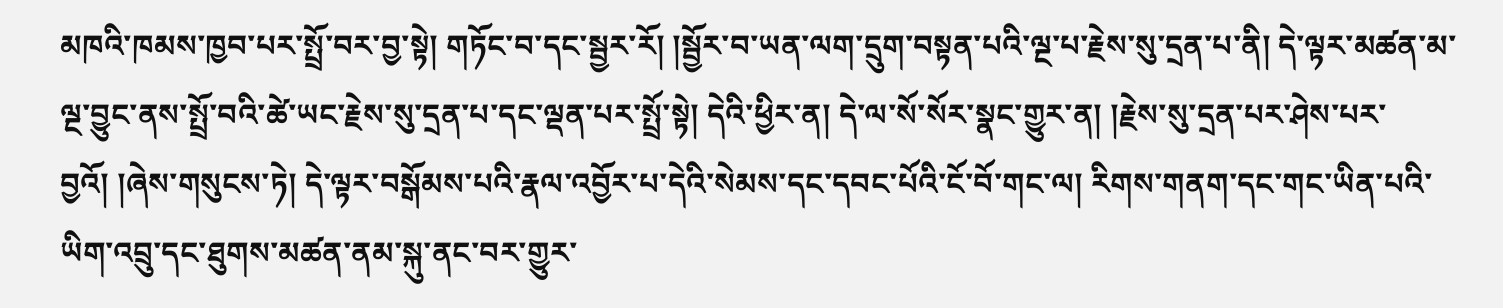མཁའི་ཁམས་ཁྱབ་པར་སྤྲོ་བར་བྱ་སྟེ། གཏོང་བ་དང་སྦྱར་རོ། །སྦྱོར་བ་ཡན་ལག་དྲུག་བསྟན་པའི་ལྔ་པ་རྗེས་སུ་དྲན་པ་ནི། དེ་ལྟར་མཚན་མ་ལྔ་བྱུང་ནས་སྤྲོ་བའི་ཚེ་ཡང་རྗེས་སུ་དྲན་པ་དང་ལྡན་པར་སྤྲོ་སྟེ། དེའི་ཕྱིར་ན། དེ་ལ་སོ་སོར་སྣང་གྱུར་ན། །རྗེས་སུ་དྲན་པར་ཤེས་པར་བྱའོ། །ཞེས་གསུངས་ཏེ། དེ་ལྟར་བསྒོམས་པའི་རྣལ་འབྱོར་པ་དེའི་སེམས་དང་དབང་པོའི་ངོ་བོ་གང་ལ། རིགས་གནག་དང་གང་ཡིན་པའི་ཡིག་འབྲུ་དང་ཐུགས་མཚན་ནམ་སྐུ་ནང་བར་གྱུར་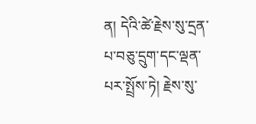ན། དེའི་ཚེ་རྗེས་སུ་དྲན་པ་བཅུ་དྲུག་དང་ལྡན་པར་སྤྲོས་ཏེ། རྗེས་སུ་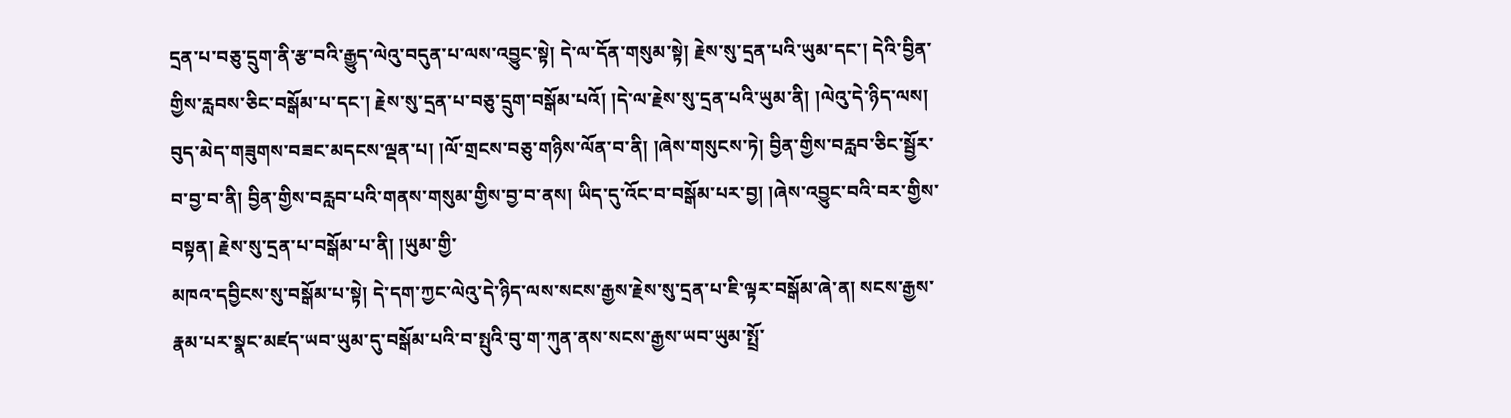དྲན་པ་བཅུ་དྲུག་ནི་རྩ་བའི་རྒྱུད་ལེའུ་བདུན་པ་ལས་འབྱུང་སྟེ། དེ་ལ་དོན་གསུམ་སྟེ། རྗེས་སུ་དྲན་པའི་ཡུམ་དང་། དེའི་བྱིན་གྱིས་རླབས་ཅིང་བསྒོམ་པ་དང་། རྗེས་སུ་དྲན་པ་བཅུ་དྲུག་བསྒོམ་པའོ། །དེ་ལ་རྗེས་སུ་དྲན་པའི་ཡུམ་ནི། །ལེའུ་དེ་ཉིད་ལས། བུད་མེད་གཟུགས་བཟང་མདངས་ལྡན་པ། །ལོ་གྲངས་བཅུ་གཉིས་ལོན་བ་ནི། །ཞེས་གསུངས་ཏེ། བྱིན་གྱིས་བརླབ་ཅིང་སྦྱོར་བ་བྱ་བ་ནི། བྱིན་གྱིས་བརླབ་པའི་གནས་གསུམ་གྱིས་བྱ་བ་ནས། ཡིད་དུ་འོང་བ་བསྒོམ་པར་བྱ། །ཞེས་འབྱུང་བའི་བར་གྱིས་བསྟན། རྗེས་སུ་དྲན་པ་བསྒོམ་པ་ནི། །ཡུམ་གྱི་
མཁའ་དབྱིངས་སུ་བསྒོམ་པ་སྟེ། དེ་དག་ཀྱང་ལེའུ་དེ་ཉིད་ལས་སངས་རྒྱས་རྗེས་སུ་དྲན་པ་ཇི་ལྟར་བསྒོམ་ཞེ་ན། སངས་རྒྱས་རྣམ་པར་སྣང་མཛད་ཡབ་ཡུམ་དུ་བསྒོམ་པའི་བ་སྤུའི་བུ་ག་ཀུན་ནས་སངས་རྒྱས་ཡབ་ཡུམ་སྤྲོ་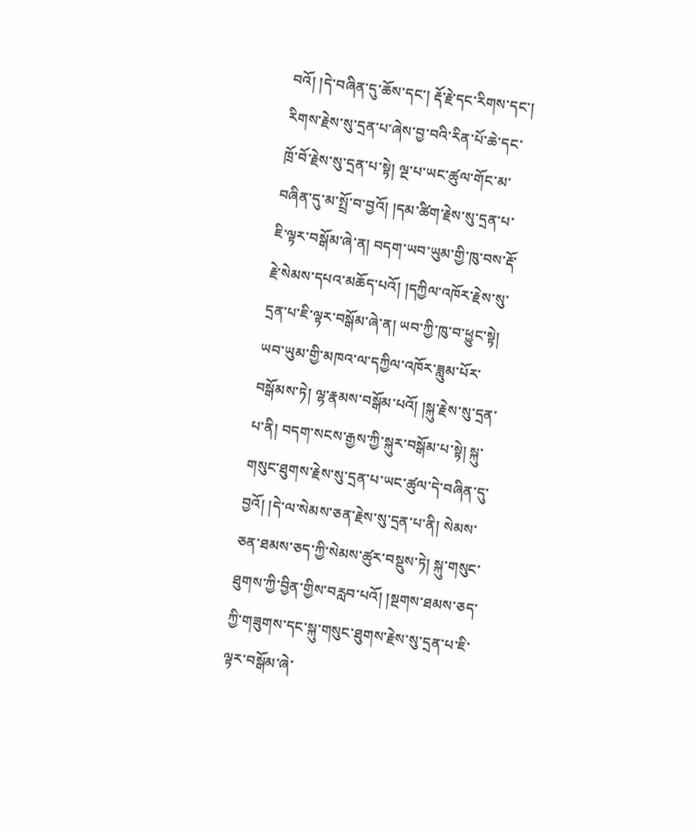བའོ། །དེ་བཞིན་དུ་ཆོས་དང་། རྡོ་རྗེ་དང་རིགས་དང་། རིགས་རྗེས་སུ་དྲན་པ་ཞེས་བྱ་བའི་རིན་པོ་ཆེ་དང་ཁྲོ་བོ་རྗེས་སུ་དྲན་པ་སྟེ། ལྔ་པ་ཡང་ཚུལ་གོང་མ་བཞིན་དུ་མ་སྤྲོ་བ་བྱའོ། །དམ་ཚིག་རྗེས་སུ་དྲན་པ་ཇི་ལྟར་བསྒོམ་ཞེ་ན། བདག་ཡབ་ཡུམ་གྱི་ཁུ་བས་རྡོ་རྗེ་སེམས་དཔའ་མཆོད་པའོ། །དཀྱིལ་འཁོར་རྗེས་སུ་དྲན་པ་ཇི་ལྟར་བསྒོམ་ཞེ་ན། ཡབ་ཀྱི་ཁུ་བ་ཕྱུང་སྟེ། ཡབ་ཡུམ་གྱི་མཁའ་ལ་དཀྱིལ་འཁོར་ཟླུམ་པོར་བསྒོམས་ཏེ། ལྷ་རྣམས་བསྒོམ་པའོ། །སྐུ་རྗེས་སུ་དྲན་པ་ནི། བདག་སངས་རྒྱས་ཀྱི་སྐུར་བསྒོམ་པ་སྟེ། སྐུ་གསུང་ཐུགས་རྗེས་སུ་དྲན་པ་ཡང་ཚུལ་དེ་བཞིན་དུ་བྱའོ། །དེ་ལ་སེམས་ཅན་རྗེས་སུ་དྲན་པ་ནི། སེམས་ཅན་ཐམས་ཅད་ཀྱི་སེམས་ཚུར་བསྡུས་ཏེ། སྐུ་གསུང་ཐུགས་ཀྱི་བྱིན་གྱིས་བརླབ་པའོ། །སྔགས་ཐམས་ཅད་ཀྱི་གཟུགས་དང་སྐུ་གསུང་ཐུགས་རྗེས་སུ་དྲན་པ་ཇི་ལྟར་བསྒོམ་ཞེ་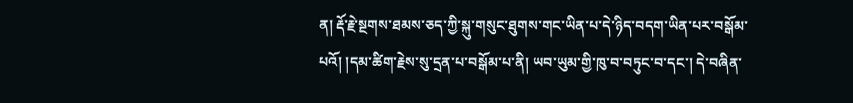ན། རྡོ་རྗེ་སྔགས་ཐམས་ཅད་ཀྱི་སྐུ་གསུང་ཐུགས་གང་ཡིན་པ་དེ་ཉིད་བདག་ཡིན་པར་བསྒོམ་པའོ། །དམ་ཚིག་རྗེས་སུ་དྲན་པ་བསྒོམ་པ་ནི། ཡབ་ཡུམ་གྱི་ཁུ་བ་བཏུང་བ་དང་། དེ་བཞིན་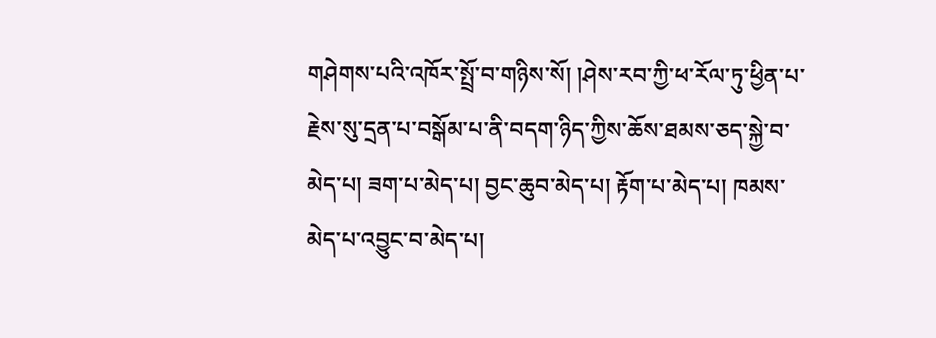གཤེགས་པའི་འཁོར་སྤྲོ་བ་གཉིས་སོ། །ཤེས་རབ་ཀྱི་ཕ་རོལ་ཏུ་ཕྱིན་པ་རྗེས་སུ་དྲན་པ་བསྒོམ་པ་ནི་བདག་ཉིད་ཀྱིས་ཆོས་ཐམས་ཅད་སྐྱེ་བ་མེད་པ། ཟག་པ་མེད་པ། བྱང་ཆུབ་མེད་པ། རྟོག་པ་མེད་པ། ཁམས་མེད་པ་འབྱུང་བ་མེད་པ།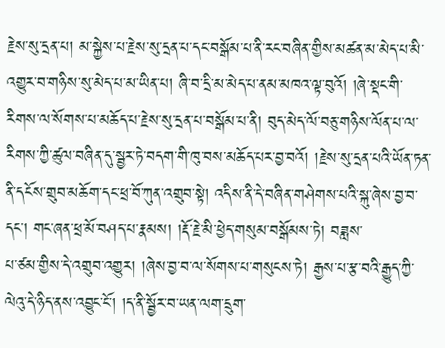རྗེས་སུ་དྲན་པ། མ་སྐྱེས་པ་རྗེས་སུ་དྲན་པ་དང་བསྒོམ་པ་ནི་རང་བཞིན་གྱིས་མཚན་མ་མེད་པ་མི་འགྱུར་བ་གཉིས་སུ་མེད་པ་མ་ཡིན་པ། ཞི་བ་དྲི་མ་མེད་པ་ནམ་མཁའ་ལྟ་བུའོ། །ཞེ་སྡང་གི་རིགས་ལ་སོགས་པ་མཆོད་པ་རྗེས་སུ་དྲན་པ་བསྒོམ་པ་ནི། བུད་མེད་ལོ་བཅུ་གཉིས་ལོན་པ་ལ་རིགས་ཀྱི་ཚུལ་བཞིན་དུ་སྦྱར་ཏེ་བདག་གི་ཁུ་བས་མཆོད་པར་བྱ་བའོ། །རྗེས་སུ་དྲན་པའི་ཡོན་ཏན་ནི་དངོས་གྲུབ་མཆོག་དང་ཕྲ་བོ་ཀུན་འགྲུབ་སྟེ། འདིས་ནི་དེ་བཞིན་གཤེགས་པའི་སྐུ་ཞེས་བྱ་བ་དང་། གང་ཞན་ཕྲ་མོ་བཤད་པ་རྣམས། །རྡོ་རྗེ་མི་ཕྱེད་གསུམ་བསྒོམས་ཏེ། བཟླས་
པ་ཙམ་གྱིས་དེ་འགྲུབ་འགྱུར། །ཞེས་བྱ་བ་ལ་སོགས་པ་གསུངས་ཏེ། རྒྱས་པ་རྩ་བའི་རྒྱུད་ཀྱི་ལེའུ་དེ་ཉིད་ནས་འབྱུང་ངོ་། །ད་ནི་སྦྱོར་བ་ཡན་ལག་དྲུག་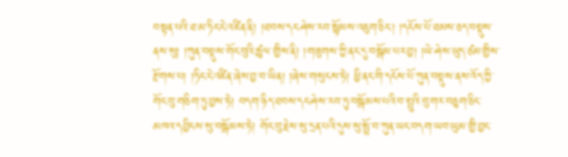བསྟན་པའི་ཐ་མ་ཏིང་ངེ་འཛིན་ནི། །ཐབས་དང་ཤེས་རབ་སྙོམས་འཇུག་ཅིང་། །དངོས་པོ་ཐམས་ཅད་བསྡུས་ནས་སུ། །ཀུན་བསྡུས་གོང་བུའི་ཚུལ་གྱིས་ནི། །གཟུགས་ཀྱི་ནང་དུ་བསྒོམ་པར་བྱ། །ཡེ་ཤེས་ཡུད་ཙམ་གྱིས་རྫོགས་པ། །ཏིང་ངེ་འཛིན་ཞེས་བྱ་བ་ཡིན། །ཞེས་གསུངས་ཏེ། ཕྱི་ནང་གི་དངོས་པོ་ཀུན་བསྡུས་ནས་འོད་ཀྱི་གོང་བུ་གཅིག་ཏུ་བྱས་ཏེ། བདག་ཉིད་ཐབས་དང་ཤེས་རབ་ཏུ་བསྒོམས་པའི་བ་སྤུའི་བུ་གར་བཅུག་ཅིང་མཁའ་དབྱིངས་སུ་བསྒོམས་ཏེ། གོང་བུ་རྗེས་སུ་དྲན་པའི་དུས་སུ་སྤྲོ་བ་ཀུན་ཡང་བདག་ཡབ་ཡུམ་གྱི་བྱང་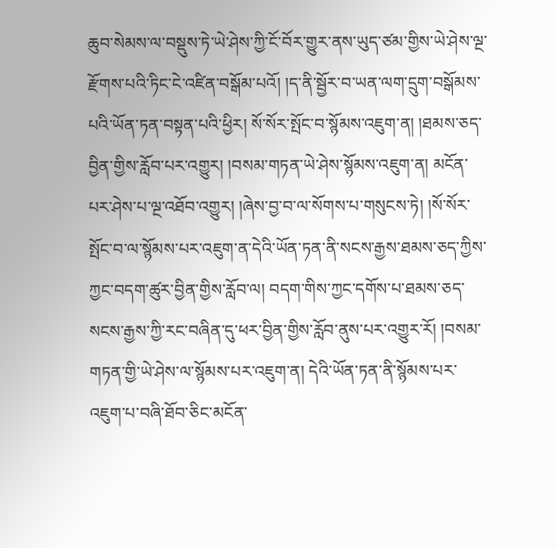ཆུབ་སེམས་ལ་བསྡུས་ཏེ་ཡེ་ཤེས་ཀྱི་ངོ་བོར་གྱུར་ནས་ཡུད་ཙམ་གྱིས་ཡེ་ཤེས་ལྔ་རྫོགས་པའི་ཏིང་ངེ་འཛིན་བསྒོམ་པའོ། །ད་ནི་སྦྱོར་བ་ཡན་ལག་དྲུག་བསྒོམས་པའི་ཡོན་ཏན་བསྟན་པའི་ཕྱིར། སོ་སོར་སྤོང་བ་སྙོམས་འཇུག་ན། །ཐམས་ཅད་བྱིན་གྱིས་རློབ་པར་འགྱུར། །བསམ་གཏན་ཡེ་ཤེས་སྙོམས་འཇུག་ན། མངོན་པར་ཤེས་པ་ལྔ་འཐོབ་འགྱུར། །ཞེས་བྱ་བ་ལ་སོགས་པ་གསུངས་ཏེ། །སོ་སོར་སྤོང་བ་ལ་སྙོམས་པར་འཇུག་ན་དེའི་ཡོན་ཏན་ནི་སངས་རྒྱས་ཐམས་ཅད་ཀྱིས་ཀྱང་བདག་ཚུར་བྱིན་གྱིས་རློབ་ལ། བདག་གིས་ཀྱང་དགོས་པ་ཐམས་ཅད་སངས་རྒྱས་ཀྱི་རང་བཞིན་དུ་ཕར་བྱིན་གྱིས་རློབ་ནུས་པར་འགྱུར་རོ། །བསམ་གཏན་གྱི་ཡེ་ཤེས་ལ་སྙོམས་པར་འཇུག་ན། དེའི་ཡོན་ཏན་ནི་སྙོམས་པར་འཇུག་པ་བཞི་ཐོབ་ཅིང་མངོན་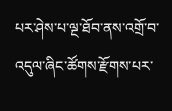པར་ཤེས་པ་ལྔ་ཐོབ་ནས་འགྲོ་བ་འདུལ་ཞིང་ཚོགས་རྫོགས་པར་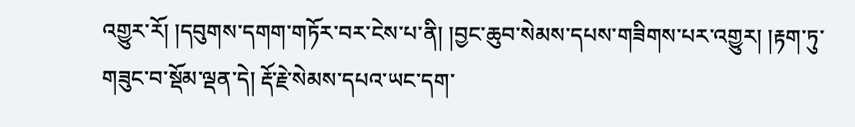འགྱུར་རོ། །དབུགས་དགག་གཏོར་བར་ངེས་པ་ནི། །བྱང་ཆུབ་སེམས་དཔས་གཟིགས་པར་འགྱུར། །རྟག་ཏུ་གཟུང་བ་སྡོམ་ལྡན་དེ། རྡོ་རྗེ་སེམས་དཔའ་ཡང་དག་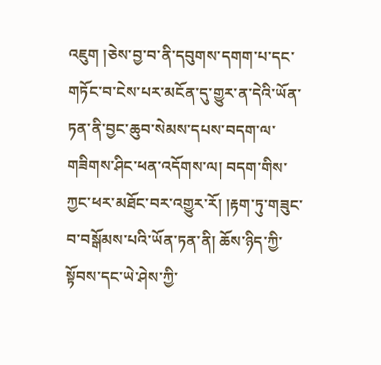འཇུག །ཅེས་བྱ་བ་ནི་དབུགས་དགག་པ་དང་གཏོང་བ་ངེས་པར་མངོན་དུ་གྱུར་ན་དེའི་ཡོན་ཏན་ནི་བྱང་ཆུབ་སེམས་དཔས་བདག་ལ་གཟིགས་ཤིང་ཕན་འདོགས་ལ། བདག་གིས་ཀྱང་ཕར་མཐོང་བར་འགྱུར་རོ། །རྟག་ཏུ་གཟུང་བ་བསྒོམས་པའི་ཡོན་ཏན་ནི། ཆོས་ཉིད་ཀྱི་སྟོབས་དང་ཡེ་ཤེས་ཀྱི་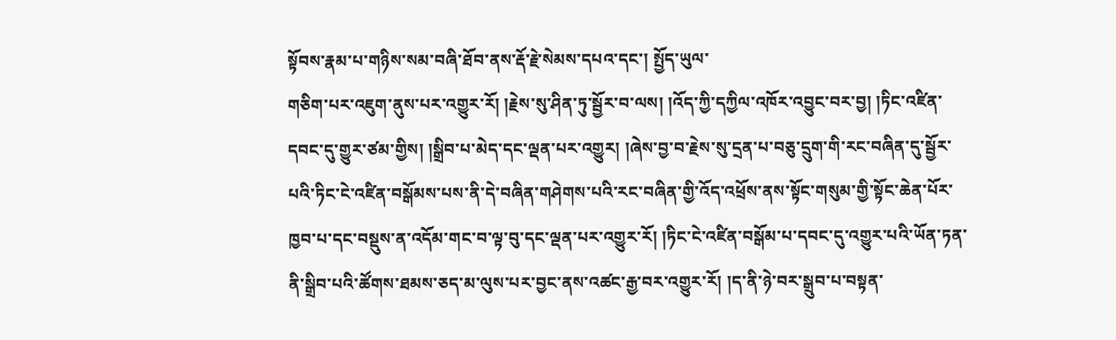སྟོབས་རྣམ་པ་གཉིས་སམ་བཞི་ཐོབ་ནས་རྡོ་རྗེ་སེམས་དཔའ་དང་། སྤྱོད་ཡུལ་
གཅིག་པར་འཇུག་ནུས་པར་འགྱུར་རོ། །རྗེས་སུ་ཤིན་ཏུ་སྦྱོར་བ་ལས། །འོད་ཀྱི་དཀྱིལ་འཁོར་འབྱུང་བར་བྱ། །ཏིང་འཛིན་དབང་དུ་གྱུར་ཙམ་གྱིས། །སྒྲིབ་པ་མེད་དང་ལྡན་པར་འགྱུར། །ཞེས་བྱ་བ་རྗེས་སུ་དྲན་པ་བཅུ་དྲུག་གི་རང་བཞིན་དུ་སྦྱོར་པའི་ཏིང་ངེ་འཛིན་བསྒོམས་པས་ནི་དེ་བཞིན་གཤེགས་པའི་རང་བཞིན་གྱི་འོད་འཕྲོས་ནས་སྟོང་གསུམ་གྱི་སྟོང་ཆེན་པོར་ཁྱབ་པ་དང་བསྡུས་ན་འདོམ་གང་བ་ལྟ་བུ་དང་ལྡན་པར་འགྱུར་རོ། །ཏིང་ངེ་འཛིན་བསྒོམ་པ་དབང་དུ་འགྱུར་པའི་ཡོན་ཏན་ནི་སྒྲིབ་པའི་ཚོགས་ཐམས་ཅད་མ་ལུས་པར་བྱང་ནས་འཚང་རྒྱ་བར་འགྱུར་རོ། །ད་ནི་ཉེ་བར་སྒྲུབ་པ་བསྟན་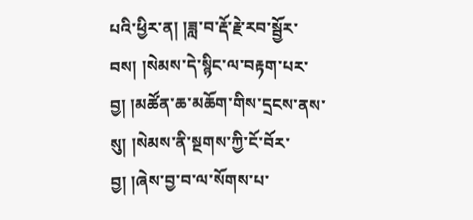པའི་ཕྱིར་ན། །ཟླ་བ་རྡོ་རྗེ་རབ་སྦྱོར་བས། །སེམས་དེ་སྙིང་ལ་བརྟག་པར་བྱ། །མཚོན་ཆ་མཆོག་གིས་དྲངས་ནས་སུ། །སེམས་ནི་སྔགས་ཀྱི་ངོ་བོར་བྱ། །ཞེས་བྱ་བ་ལ་སོགས་པ་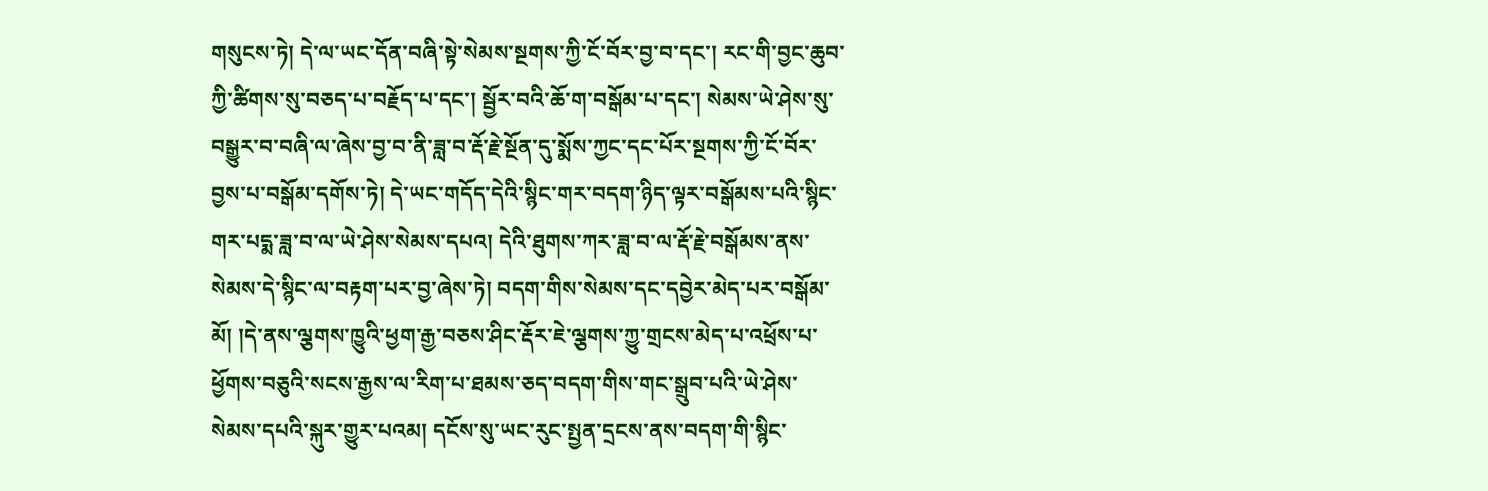གསུངས་ཏེ། དེ་ལ་ཡང་དོན་བཞི་སྟེ་སེམས་སྔགས་ཀྱི་ངོ་བོར་བྱ་བ་དང་། རང་གི་བྱང་ཆུབ་ཀྱི་ཚིགས་སུ་བཅད་པ་བརྗོད་པ་དང་། སྦྱོར་བའི་ཆོ་ག་བསྒོམ་པ་དང་། སེམས་ཡེ་ཤེས་སུ་བསྒྱུར་བ་བཞི་ལ་ཞེས་བྱ་བ་ནི་ཟླ་བ་རྡོ་རྗེ་སྔོན་དུ་སྨོས་ཀྱང་དང་པོར་སྔགས་ཀྱི་ངོ་བོར་བྱས་པ་བསྒོམ་དགོས་ཏེ། དེ་ཡང་གདོད་དེའི་སྙིང་གར་བདག་ཉིད་ལྟར་བསྒོམས་པའི་སྙིང་གར་པདྨ་ཟླ་བ་ལ་ཡེ་ཤེས་སེམས་དཔའ། དེའི་ཐུགས་ཀར་ཟླ་བ་ལ་རྡོ་རྗེ་བསྒོམས་ནས་སེམས་དེ་སྙིང་ལ་བརྟག་པར་བྱ་ཞེས་ཏེ། བདག་གིས་སེམས་དང་དབྱེར་མེད་པར་བསྒོམ་མོ། །དེ་ནས་ལྕགས་ཁྱུའི་ཕྱག་རྒྱ་བཅས་ཤིང་རྡོར་ཇེ་ལྕགས་ཀྱུ་གྲངས་མེད་པ་འཕྲོས་པ་ཕྱོགས་བཅུའི་སངས་རྒྱས་ལ་རིག་པ་ཐམས་ཅད་བདག་གིས་གང་སྒྲུབ་པའི་ཡེ་ཤེས་སེམས་དཔའི་སྐུར་གྱུར་པའམ། དངོས་སུ་ཡང་རུང་སྤྱན་དྲངས་ནས་བདག་གི་སྙིང་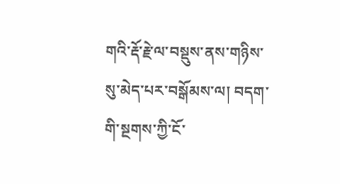གའི་རྡོ་རྗེ་ལ་བསྡུས་ནས་གཉིས་སུ་མེད་པར་བསྒོམས་ལ། བདག་གི་སྔགས་ཀྱི་ངོ་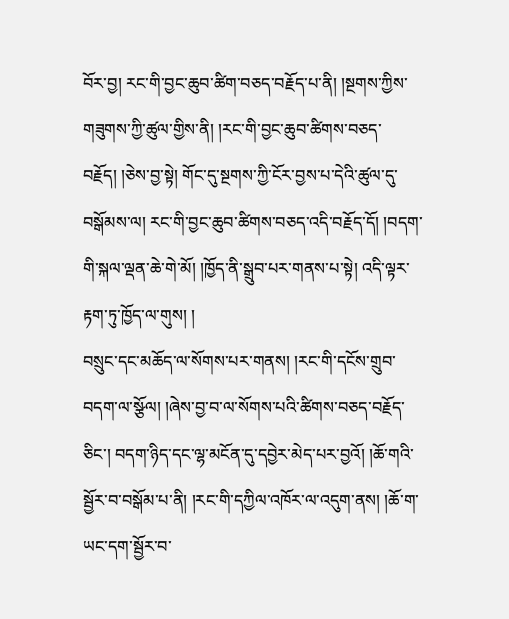བོར་བྱ། རང་གི་བྱང་ཆུབ་ཚིག་བཅད་བརྗོད་པ་ནི། །སྔགས་ཀྱིས་གཟུགས་ཀྱི་ཚུལ་གྱིས་ནི། །རང་གི་བྱང་ཆུབ་ཚིགས་བཅད་བརྗོད། །ཅེས་བྱ་སྟེ། གོང་དུ་སྔགས་ཀྱི་ངོར་བྱས་པ་དེའི་ཚུལ་དུ་བསྒོམས་ལ། རང་གི་བྱང་ཆུབ་ཚིགས་བཅད་འདི་བརྗོད་དོ། །བདག་གི་སྐལ་ལྡན་ཆེ་གེ་མོ། །ཁྱོད་ནི་སྒྲུབ་པར་གནས་པ་སྟེ། འདི་ལྟར་རྟག་ཏུ་ཁྱོད་ལ་གུས། །
བསྲུང་དང་མཆོད་ལ་སོགས་པར་གནས། །རང་གི་དངོས་གྲུབ་བདག་ལ་སྩོལ། །ཞེས་བྱ་བ་ལ་སོགས་པའི་ཚིགས་བཅད་བརྗོད་ཅིང་། བདག་ཉིད་དང་ལྷ་མངོན་དུ་དབྱེར་མེད་པར་བྱའོ། །ཆོ་གའི་སྦྱོར་བ་བསྒོམ་པ་ནི། །རང་གི་དཀྱིལ་འཁོར་ལ་འདུག་ནས། །ཆོ་ག་ཡང་དག་སྦྱོར་བ་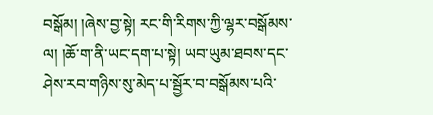བསྒོམ། །ཞེས་བྱ་སྟེ། རང་གི་རིགས་ཀྱི་ལྷར་བསྒོམས་ལ། །ཆོ་ག་ནི་ཡང་དག་པ་སྟེ། ཡབ་ཡུམ་ཐབས་དང་ཤེས་རབ་གཉིས་སུ་མེད་པ་སྦྱོར་བ་བསྒོམས་པའི་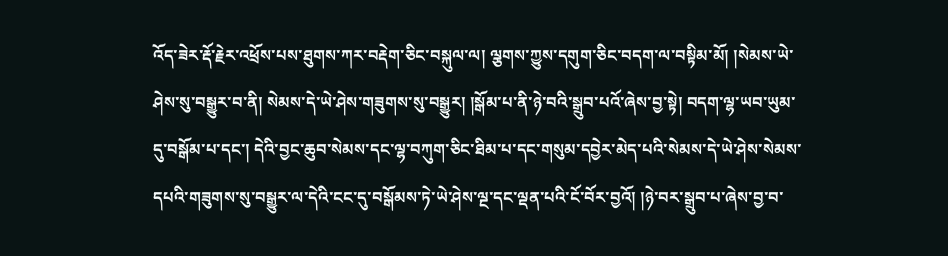འོད་ཟེར་རྡོ་རྗེར་འཕྲོས་པས་ཐུགས་ཀར་བརྡེག་ཅིང་བསྐུལ་ལ། ལྕགས་ཀྱུས་དགུག་ཅིང་བདག་ལ་བསྟིམ་མོ། །སེམས་ཡེ་ཤེས་སུ་བསྒྱུར་བ་ནི། སེམས་དེ་ཡེ་ཤེས་གཟུགས་སུ་བསྒྱུར། །སྒོམ་པ་ནི་ཉེ་བའི་སྒྲུབ་པའོ་ཞེས་བྱ་སྟེ། བདག་ལྷ་ཡབ་ཡུམ་དུ་བསྒོམ་པ་དང་། དེའི་བྱང་ཆུབ་སེམས་དང་ལྷ་བཀུག་ཅིང་ཐིམ་པ་དང་གསུམ་དབྱེར་མེད་པའི་སེམས་དེ་ཡེ་ཤེས་སེམས་དཔའི་གཟུགས་སུ་བསྒྱུར་ལ་དེའི་ངང་དུ་བསྒོམས་ཏེ་ཡེ་ཤེས་ལྔ་དང་ལྡན་པའི་ངོ་བོར་བྱའོ། །ཉེ་བར་སྒྲུབ་པ་ཞེས་བྱ་བ་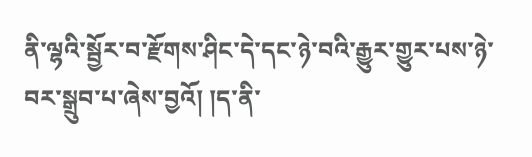ནི་ལྷའི་སྦྱོར་བ་རྫོགས་ཤིང་དེ་དང་ཉེ་བའི་རྒྱུར་གྱུར་པས་ཉེ་བར་སྒྲུབ་པ་ཞེས་བྱའོ། །ད་ནི་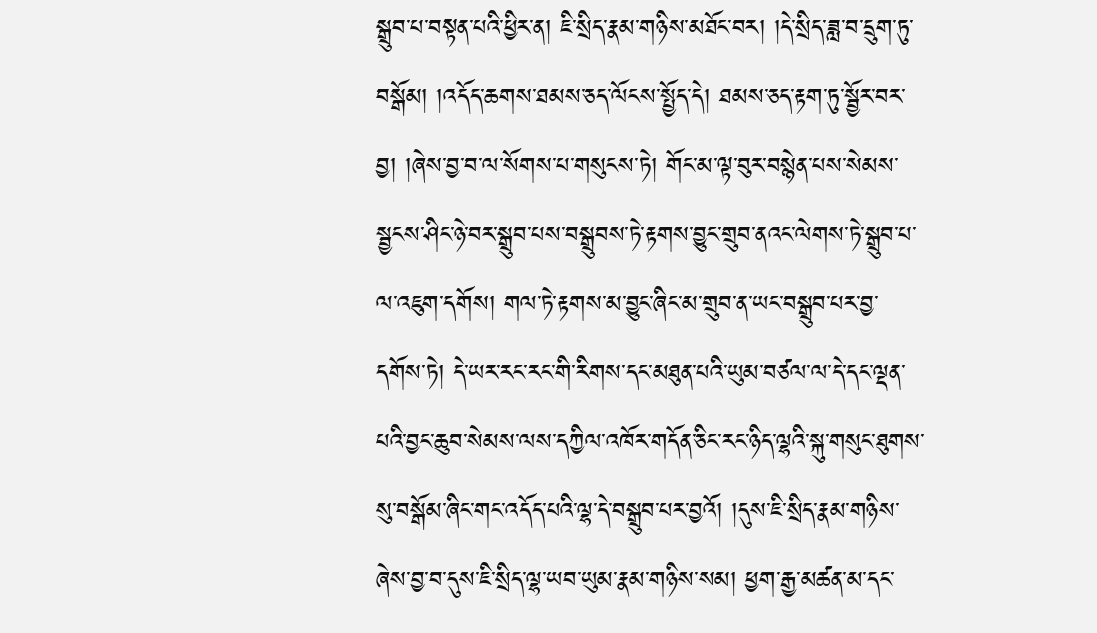སྒྲུབ་པ་བསྟན་པའི་ཕྱིར་ན། ཇི་སྲིད་རྣམ་གཉིས་མཐོང་བར། །དེ་སྲིད་ཟླ་བ་དྲུག་ཏུ་བསྒོམ། །འདོད་ཆགས་ཐམས་ཅད་ལོངས་སྤྱོད་དེ། ཐམས་ཅད་རྟག་ཏུ་སྦྱོར་བར་བྱ། །ཞེས་བྱ་བ་ལ་སོགས་པ་གསུངས་ཏེ། གོང་མ་ལྟ་བུར་བསྙེན་པས་སེམས་སྦྱངས་ཤིང་ཉེ་བར་སྒྲུབ་པས་བསྒྲུབས་ཏེ་རྟགས་བྱུང་གྲུབ་ནའང་ལེགས་ཏེ་སྒྲུབ་པ་ལ་འཇུག་དགོས། གལ་ཏེ་རྟགས་མ་བྱུང་ཞིང་མ་གྲུབ་ན་ཡང་བསྒྲུབ་པར་བྱ་དགོས་ཏེ། དེ་ཡར་རང་རང་གི་རིགས་དང་མཐུན་པའི་ཡུམ་བཙལ་ལ་དེ་དང་ལྡན་པའི་བྱང་ཆུབ་སེམས་ལས་དཀྱིལ་འཁོར་གདོན་ཅིང་རང་ཉིད་ལྷའི་སྐུ་གསུང་ཐུགས་སུ་བསྒོམ་ཞིང་གང་འདོད་པའི་ལྷ་དེ་བསྒྲུབ་པར་བྱའོ། །དུས་ཇི་སྲིད་རྣམ་གཉིས་ཞེས་བྱ་བ་དུས་ཇི་སྲིད་ལྷ་ཡབ་ཡུམ་རྣམ་གཉིས་སམ། ཕྱག་རྒྱ་མཚན་མ་དང་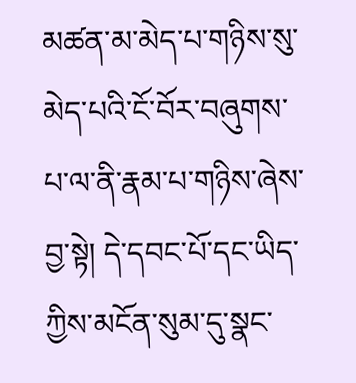མཚན་མ་མེད་པ་གཉིས་སུ་མེད་པའི་ངོ་བོར་བཞུགས་པ་ལ་ནི་རྣམ་པ་གཉིས་ཞེས་བྱ་སྟེ། དེ་དབང་པོ་དང་ཡིད་ཀྱིས་མངོན་སུམ་དུ་སྣང་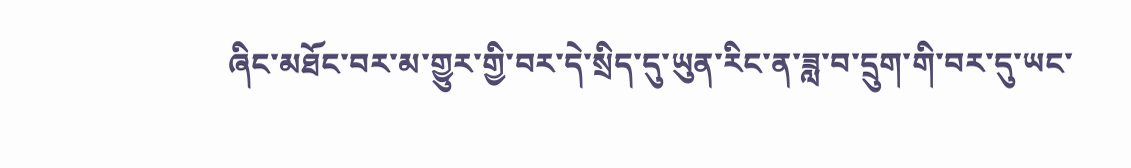ཞིང་མཐོང་བར་མ་གྱུར་གྱི་བར་དེ་སྲིད་དུ་ཡུན་རིང་ན་ཟླ་བ་དྲུག་གི་བར་དུ་ཡང་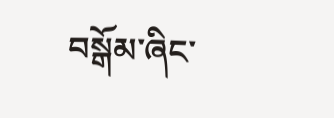བསྒོམ་ཞིང་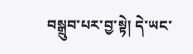བསྒྲུབ་པར་བྱ་སྟེ། དེ་ཡང་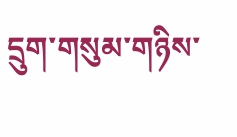དྲུག་གསུམ་གཉིས་